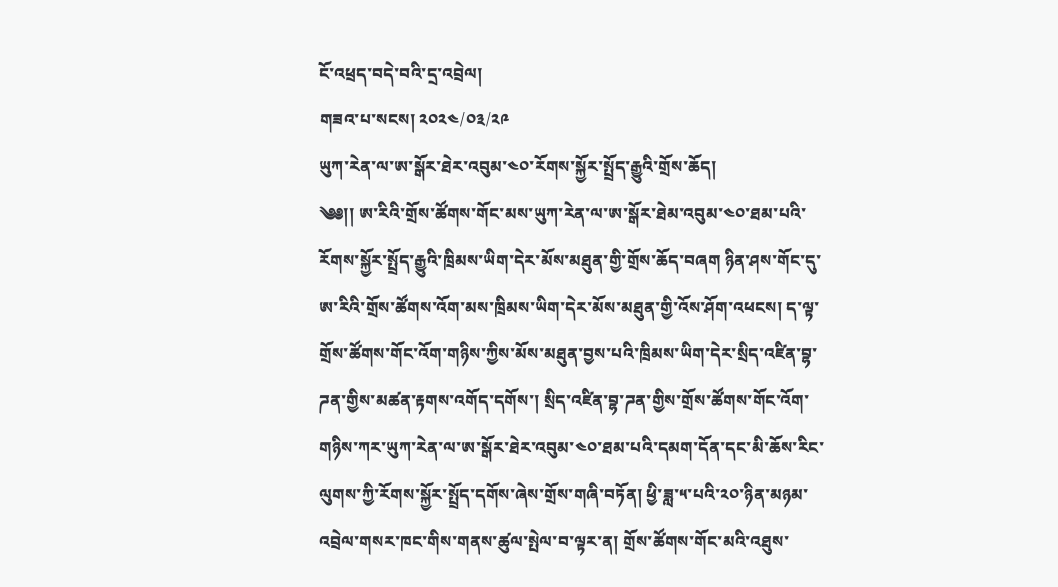ངོ་འཕྲད་བདེ་བའི་དྲ་འབྲེལ།
གཟའ་པ་སངས། ༢༠༢༤/༠༣/༢༩
ཡུཀ་རེན་ལ་ཨ་སྒོར་ཐེར་འབུམ་༤༠་རོགས་སྐྱོར་སྤྲོད་རྒྱུའི་གྲོས་ཆོད།
༄༅།། ཨ་རིའི་གྲོས་ཚོགས་གོང་མས་ཡུཀ་རེན་ལ་ཨ་སྒོར་ཐེམ་འབུམ་༤༠་ཐམ་པའི་རོགས་སྐྱོར་སྤྲོད་རྒྱུའི་ཁྲིམས་ཡིག་དེར་མོས་མཐུན་གྱི་གྲོས་ཆོད་བཞག ཉིན་ཤས་གོང་དུ་ཨ་རིའི་གྲོས་ཚོགས་འོག་མས་ཁྲིམས་ཡིག་དེར་མོས་མཐུན་གྱི་འོས་ཤོག་འཕངས། ད་ལྟ་གྲོས་ཚོགས་གོང་འོག་གཉིས་ཀྱིས་མོས་མཐུན་བྱས་པའི་ཁྲིམས་ཡིག་དེར་སྲིད་འཛིན་བྷ་ཌན་གྱིས་མཚན་རྟགས་འགོད་དགོས་། སྲིད་འཛིན་བྷ་ཌན་གྱིས་གྲོས་ཚོགས་གོང་འོག་གཉིས་ཀར་ཡུཀ་རེན་ལ་ཨ་སྒོར་ཐེར་འབུམ་༤༠་ཐམ་པའི་དམག་དོན་དང་མི་ཆོས་རིང་ལུགས་ཀྱི་རོགས་སྐྱོར་སྤྲོད་དགོས་ཞེས་གྲོས་གཞི་བཏོན། ཕྱི་ཟླ་༥་པའི་༢༠་ཉིན་མཉམ་འབྲེལ་གསར་ཁང་གིས་གནས་ཚུལ་སྤེལ་བ་ལྟར་ན། གྲོས་ཚོགས་གོང་མའི་འཐུས་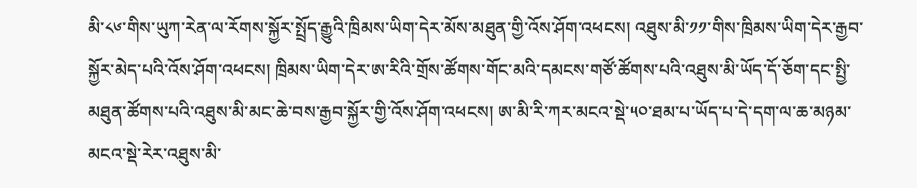མི་༨༦་གིས་ཡུཀ་རེན་ལ་རོགས་སྐྱོར་སྤྲོད་རྒྱུའི་ཁྲིམས་ཡིག་དེར་མོས་མཐུན་གྱི་འོས་ཤོག་འཕངས། འཐུས་མི་༡༡་གིས་ཁྲིམས་ཡིག་དེར་རྒྱབ་སྐྱོར་མེད་པའི་འོས་ཤོག་འཕངས། ཁྲིམས་ཡིག་དེར་ཨ་རིའི་གྲོས་ཚོགས་གོང་མའི་དམངས་གཙོ་ཚོགས་པའི་འཐུས་མི་ཡོད་དོ་ཅོག་དང་སྤྱི་མཐུན་ཚོགས་པའི་འཐུས་མི་མང་ཆེ་བས་རྒྱབ་སྐྱོར་གྱི་འོས་ཤོག་འཕངས། ཨ་མི་རི་ཀར་མངའ་སྡེ་༥༠་ཐམ་པ་ཡོད་པ་དེ་དག་ལ་ཆ་མཉམ་མངའ་སྡེ་རེར་འཐུས་མི་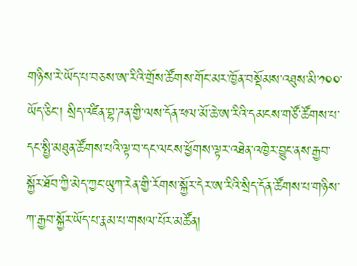གཉིས་རེ་ཡོད་པ་བཅས་ཨ་རིའི་གྲོས་ཚོགས་གོང་མར་ཁྱོན་བསྡོམས་འཐུས་མི་༡༠༠་ཡོད་ཅིང་། སྲིད་འཛིན་བྷ་ཌན་གྱི་ལས་དོན་ཕལ་མོ་ཆེ་ཨ་རིའི་དམངས་གཙོ་ཚོགས་པ་དང་སྤྱི་མཐུན་ཚོགས་པའི་ལྟ་བ་དང་ལངས་ཕྱོགས་ལྟར་འཐེན་འཁྱེར་བྱུང་ནས་རྒྱབ་སྐྱོར་ཐོབ་ཀྱི་མེད་ཀྱང་ཡུཀ་རེན་གྱི་རོགས་སྐྱོར་དེར་ཨ་རིའི་སྲིད་དོན་ཚོགས་པ་གཉིས་ཀ་རྒྱབ་སྐྱོར་ཡོད་པ་རྣམ་པ་གསལ་པོར་མཚོན།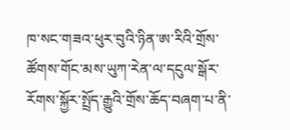ཁ་སང་གཟའ་ཕུར་བུའི་ཉིན་ཨ་རིའི་གྲོས་ཚོགས་གོང་མས་ཡུཀ་རེན་ལ་དངུལ་སྒོར་རོགས་སྐྱོར་སྤྲོད་རྒྱུའི་གྲོས་ཆོད་བཞག་པ་ནི་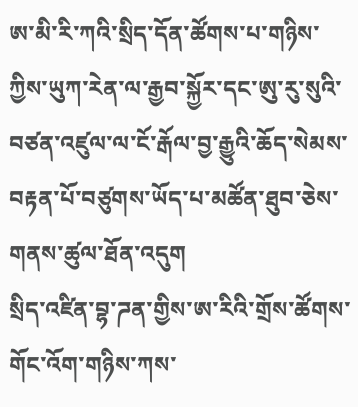ཨ་མི་རི་ཀའི་སྲིད་དོན་ཚོགས་པ་གཉིས་ཀྱིས་ཡུཀ་རེན་ལ་རྒྱབ་སྐྱོར་དང་ཨུ་རུ་སུའི་བཙན་འཛུལ་ལ་ངོ་རྒོལ་བྱ་རྒྱུའི་ཆོད་སེམས་བརྟན་པོ་བཙུགས་ཡོད་པ་མཚོན་ཐུབ་ཅེས་གནས་ཚུལ་ཐོན་འདུག
སྲིད་འཛིན་བྷ་ཌན་གྱིས་ཨ་རིའི་གྲོས་ཚོགས་གོང་འོག་གཉིས་ཀས་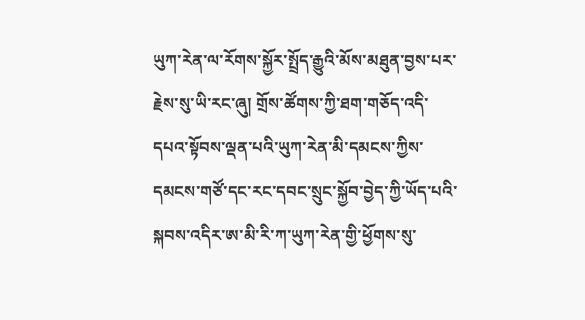ཡུཀ་རེན་ལ་རོགས་སྐྱོར་སྤྲོད་རྒྱུའི་མོས་མཐུན་བྱས་པར་རྗེས་སུ་ཡི་རང་ཞུ། གྲོས་ཚོགས་ཀྱི་ཐག་གཅོད་འདི་དཔའ་སྟོབས་ལྡན་པའི་ཡུཀ་རེན་མི་དམངས་ཀྱིས་དམངས་གཙོ་དང་རང་དབང་སྲུང་སྐྱོབ་བྱེད་ཀྱི་ཡོད་པའི་སྐབས་འདིར་ཨ་མི་རི་ཀ་ཡུཀ་རེན་གྱི་ཕྱོགས་སུ་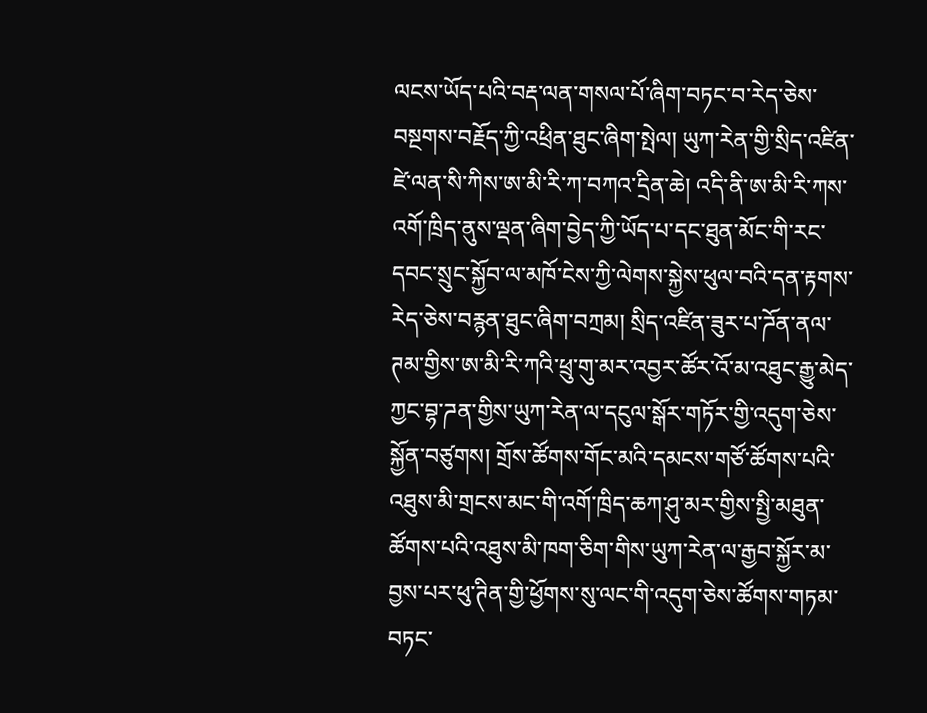ལངས་ཡོད་པའི་བརྡ་ལན་གསལ་པོ་ཞིག་བཏང་བ་རེད་ཅེས་བསྔགས་བརྗོད་ཀྱི་འཕྲིན་ཐུང་ཞིག་སྤེལ། ཡུཀ་རེན་གྱི་སྲིད་འཛིན་ཛེ་ལན་སི་ཀིས་ཨ་མི་རི་ཀ་བཀའ་དྲིན་ཆེ། འདི་ནི་ཨ་མི་རི་ཀས་འགོ་ཁྲིད་ནུས་ལྡན་ཞིག་བྱེད་ཀྱི་ཡོད་པ་དང་ཐུན་མོང་གི་རང་དབང་སྲུང་སྐྱོབ་ལ་མཁོ་ངེས་ཀྱི་ལེགས་སྐྱེས་ཕུལ་བའི་དན་རྟགས་རེད་ཅེས་བརྙན་ཐུང་ཞིག་བཀྲམ། སྲིད་འཛིན་ཟུར་པ་ཌོན་ནལ་ཊམ་གྱིས་ཨ་མི་རི་ཀའི་ཕྲུ་གུ་མར་འབྱར་ཚོར་འོ་མ་འཐུང་རྒྱུ་མེད་ཀྱང་བྷ་ཌན་གྱིས་ཡུཀ་རེན་ལ་དངུལ་སྒོར་གཏོར་གྱི་འདུག་ཅེས་སྐྱོན་བཙུགས། གྲོས་ཚོགས་གོང་མའི་དམངས་གཙོ་ཚོགས་པའི་འཐུས་མི་གྲངས་མང་གི་འགོ་ཁྲིད་ཆཀ་ཤུ་མར་གྱིས་སྤྱི་མཐུན་ཚོགས་པའི་འཐུས་མི་ཁག་ཅིག་གིས་ཡུཀ་རེན་ལ་རྒྱབ་སྐྱོར་མ་བྱས་པར་ཕུ་ཊིན་གྱི་ཕྱོགས་སུ་ལང་གི་འདུག་ཅེས་ཚོགས་གཏམ་བཏང་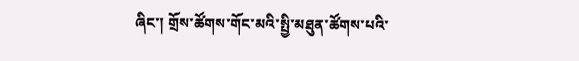ཞིང་། གྲོས་ཚོགས་གོང་མའི་སྤྱི་མཐུན་ཚོགས་པའི་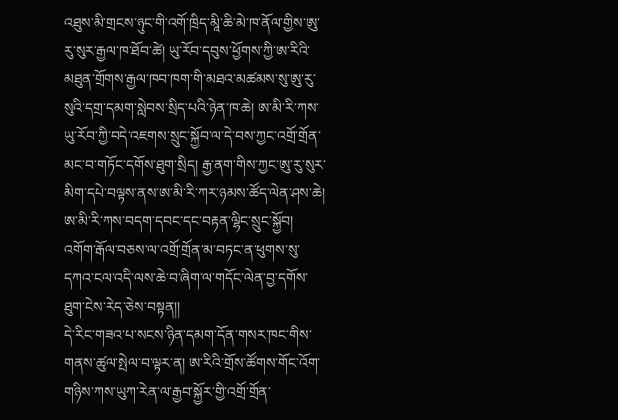འཐུས་མི་གྲངས་ཉུང་གི་འགོ་ཁྲིད་མཱི་ཆི་མེ་ཁ་ནོལ་གྱིས་ཨུ་རུ་སུར་རྒྱལ་ཁ་ཐོབ་ཚེ། ཡུ་རོབ་དབུས་ཕྱོགས་ཀྱི་ཨ་རིའི་མཐུན་གྲོགས་རྒྱལ་ཁབ་ཁག་གི་མཐའ་མཚམས་སུ་ཨུ་རུ་སུའི་དགྲ་དམག་སླེབས་སྲིད་པའི་ཉེན་ཁ་ཆེ། ཨ་མི་རི་ཀས་ཡུ་རོབ་ཀྱི་བདེ་འཇགས་སྲུང་སྐྱོབ་ལ་དེ་བས་ཀྱང་འགྲོ་གྲོན་མང་བ་གཏོང་དགོས་ཐུག་སྲིད། རྒྱ་ནག་གིས་ཀྱང་ཨུ་རུ་སུར་མིག་དཔེ་བལྟས་ནས་ཨ་མི་རི་ཀར་ཉམས་ཚོད་ལེན་ཤས་ཆེ། ཨ་མི་རི་ཀས་བདག་དབང་དང་བརྟན་ལྷིང་སྲུང་སྐྱོབ། འགོག་རྒོལ་བཅས་ལ་འགྲོ་གྲོན་མ་བཏང་ན་ཕུགས་སུ་དཀའ་ངལ་འདི་ལས་ཆེ་བ་ཞིག་ལ་གདོང་ལེན་བྱ་དགོས་ཐུག་ངེས་རེད་ཅེས་བསྟན།།
དེ་རིང་གཟའ་པ་སངས་ཉིན་དམག་དོན་གསར་ཁང་གིས་གནས་ཚུལ་སྤེལ་བ་ལྟར་ན། ཨ་རིའི་གྲོས་ཚོགས་གོང་འོག་གཉིས་ཀས་ཡུཀ་རེན་ལ་རྒྱབ་སྐྱོར་གྱི་འགྲོ་གྲོན་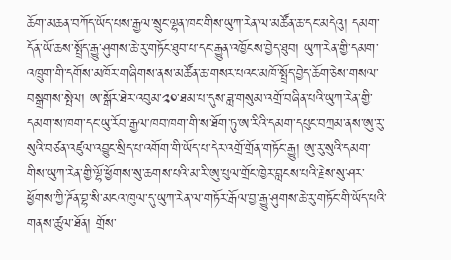ཆོག་མཆན་བཀོད་ཡོད་པས་རྒྱལ་སྲུང་ལྷན་ཁང་གིས་ཡུཀ་རེན་ལ་མཚོན་ཆ་དང་མདེའུ། དམག་དོན་ཡོ་ཆས་སྤྲོད་རྒྱུ་ཤུགས་ཆེ་རུ་གཏོང་ཐུབ་པ་དང་རྒྱུན་འཁྱོངས་བྱེད་ཐུབ། ཡུཀ་རེན་གྱི་དམག་འཁྲུག་གི་དགོས་མཁོར་གཞིགས་ནས་མཚོན་ཆ་གསར་པའང་མཁོ་སྤྲོད་བྱེད་ཆོག་ཅེས་གསལ་བསྒྲགས་སྤེལ། ཨ་སྒོར་ཐེར་འབུམ་༢༠་ཐམ་པ་དུས་ཟླ་གསུམ་འགྲོ་བཞིན་པའི་ཡུཀ་རེན་གྱི་དམག་ས་ཁག་དང་ཡུ་རོབ་རྒྱལ་ཁབ་ཁག་གི་ས་ཐོག་ཏུ་ཨ་རིའི་དམག་དཔུང་བཀྲམ་ནས་ཨུ་རུ་སུའི་བཙན་འཛུལ་འབྱུང་སྲིད་པ་འགོག་གི་ཡོད་པ་དེར་འགྲོ་གྲོན་གཏོང་རྒྱུ། ཨུ་རུ་སུའི་དམག་གིས་ཡུཀ་རེན་གྱི་ལྷོ་ཕྱོགས་སུ་ཆགས་པའི་མ་རི་ཨུ་པུལ་གྲོང་ཁྱེར་བླངས་པའི་རྗེས་སུ་ཤར་ཕྱོགས་ཀྱི་ཌོན་བྷ་སི་མངའ་ཁུལ་དུ་ཡུཀ་རེན་ལ་གཏོར་རྒོལ་བྱ་རྒྱུ་ཤུགས་ཆེ་རུ་གཏོང་གི་ཡོད་པའི་གནས་ཚུལ་ཐོན། གྲོས་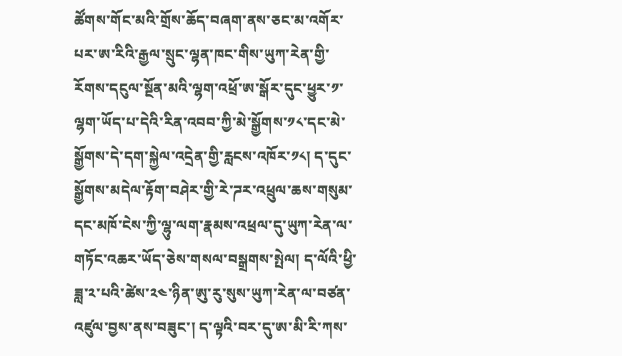ཚོགས་གོང་མའི་གྲོས་ཆོད་བཞག་ནས་ཅང་མ་འགོར་པར་ཨ་རིའི་རྒྱལ་སྲུང་ལྷན་ཁང་གིས་ཡུཀ་རེན་གྱི་རོགས་དངུལ་སྔོན་མའི་ལྷག་འཕྲོ་ཨ་སྒོར་དུང་ཕྱུར་༡་ལྷག་ཡོད་པ་དེའི་རིན་འབབ་ཀྱི་མེ་སྒྱོགས་༡༨་དང་མེ་སྒྱོགས་དེ་དག་སྐྱེལ་འདྲེན་གྱི་རླངས་འཁོར་༡༨། ད་དུང་སྒྱོགས་མདེལ་རྟོག་བཤེར་གྱི་རེ་ཌར་འཕྲུལ་ཆས་གསུམ་དང་མཁོ་ངེས་ཀྱི་ལྷུ་ལག་རྣམས་འཕྲལ་དུ་ཡུཀ་རེན་ལ་གཏོང་འཆར་ཡོད་ཅེས་གསལ་བསྒྲགས་སྤེལ། ད་ལོའི་ཕྱི་ཟླ་༢་པའི་ཚེས་༢༤་ཉིན་ཨུ་རུ་སུས་ཡུཀ་རེན་ལ་བཙན་འཛུལ་བྱས་ནས་བཟུང་། ད་ལྟའི་བར་དུ་ཨ་མི་རི་ཀས་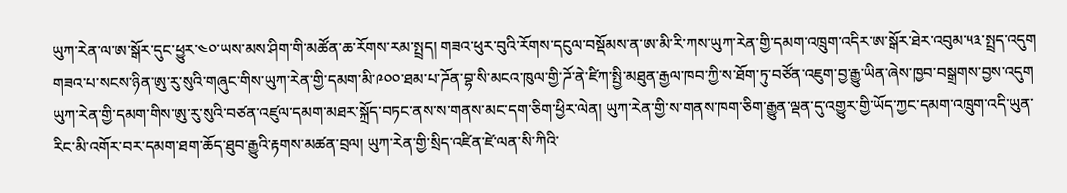ཡུཀ་རེན་ལ་ཨ་སྒོར་དུང་ཕྱུར་༤༠་ཡས་མས་ཤིག་གི་མཚོན་ཆ་རོགས་རམ་སྤྲད། གཟའ་ཕུར་བུའི་རོགས་དངུལ་བསྡོམས་ན་ཨ་མི་རི་ཀས་ཡུཀ་རེན་གྱི་དམག་འཁྲུག་འདིར་ཨ་སྒོར་ཐེར་འབུམ་༥༣་སྤྲད་འདུག
གཟའ་པ་སངས་ཉིན་ཨུ་རུ་སུའི་གཞུང་གིས་ཡུཀ་རེན་གྱི་དམག་མི་༩༠༠་ཐམ་པ་ཌོན་བྷ་སི་མངའ་ཁུལ་གྱི་ཌོ་ནེ་ཛིཀ་སྤྱི་མཐུན་རྒྱལ་ཁབ་ཀྱི་ས་ཐོག་ཏུ་བཙོན་འཇུག་བྱ་རྒྱུ་ཡིན་ཞེས་ཁྱབ་བསྒྲགས་བྱས་འདུག ཡུཀ་རེན་གྱི་དམག་གིས་ཨུ་རུ་སུའི་བཙན་འཛུལ་དམག་མཐར་སྐྲོད་བཏང་ནས་ས་གནས་མང་དག་ཅིག་ཕྱིར་ལེན། ཡུཀ་རེན་གྱི་ས་གནས་ཁག་ཅིག་རྒྱུན་ལྡན་དུ་འགྱུར་གྱི་ཡོད་ཀྱང་དམག་འཁྲུག་འདི་ཡུན་རིང་མི་འགོར་བར་དམག་ཐག་ཆོད་ཐུབ་རྒྱུའི་རྟགས་མཚན་བྲལ། ཡུཀ་རེན་གྱི་སྲིད་འཛིན་ཛེ་ལན་སི་ཀིའི་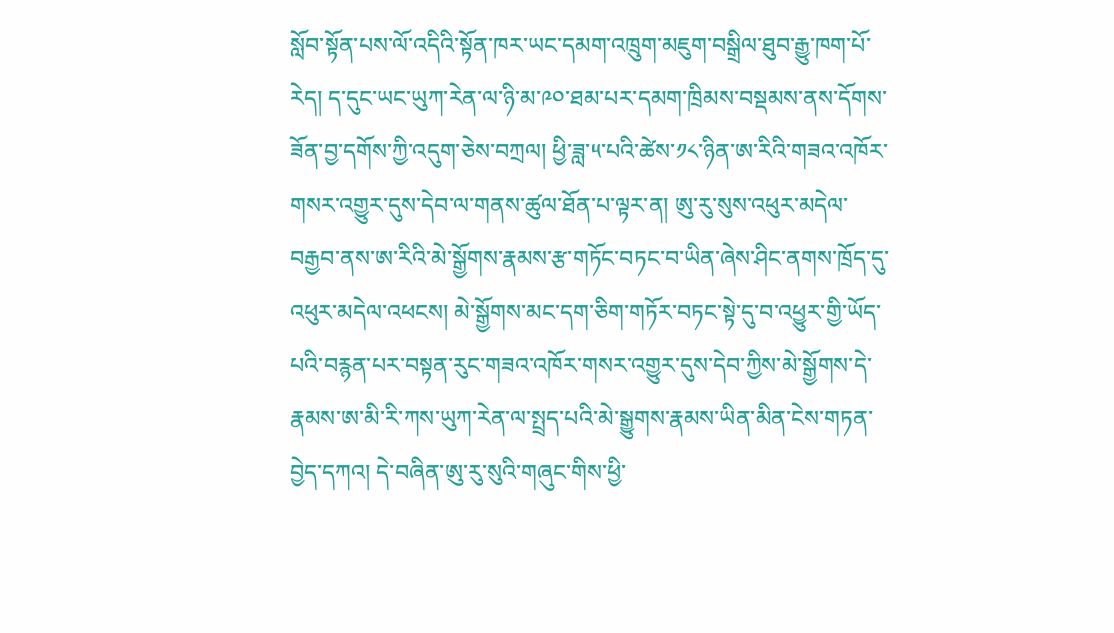སློབ་སྟོན་པས་ལོ་འདིའི་སྟོན་ཁར་ཡང་དམག་འཁྲུག་མཇུག་བསྒྲིལ་ཐུབ་རྒྱུ་ཁག་པོ་རེད། ད་དུང་ཡང་ཡུཀ་རེན་ལ་ཉི་མ་༩༠་ཐམ་པར་དམག་ཁྲིམས་བསྡམས་ནས་དོགས་ཟོན་བྱ་དགོས་ཀྱི་འདུག་ཅེས་བཀྲལ། ཕྱི་ཟླ་༥་པའི་ཚེས་༡༨་ཉིན་ཨ་རིའི་གཟའ་འཁོར་གསར་འགྱུར་དུས་དེབ་ལ་གནས་ཚུལ་ཐོན་པ་ལྟར་ན། ཨུ་རུ་སུས་འཕུར་མདེལ་བརྒྱབ་ནས་ཨ་རིའི་མེ་སྒྱོགས་རྣམས་རྩ་གཏོང་བཏང་བ་ཡིན་ཞེས་ཤིང་ནགས་ཁྲོད་དུ་འཕུར་མདེལ་འཕངས། མེ་སྒྱོགས་མང་དག་ཅིག་གཏོར་བཏང་སྟེ་དུ་བ་འཕྱུར་གྱི་ཡོད་པའི་བརྙན་པར་བསྟན་རུང་གཟའ་འཁོར་གསར་འགྱུར་དུས་དེབ་ཀྱིས་མེ་སྒྱོགས་དེ་རྣམས་ཨ་མི་རི་ཀས་ཡུཀ་རེན་ལ་སྤྲད་པའི་མེ་སྒྱུགས་རྣམས་ཡིན་མིན་ངེས་གཏན་བྱེད་དཀའ། དེ་བཞིན་ཨུ་རུ་སུའི་གཞུང་གིས་ཕྱི་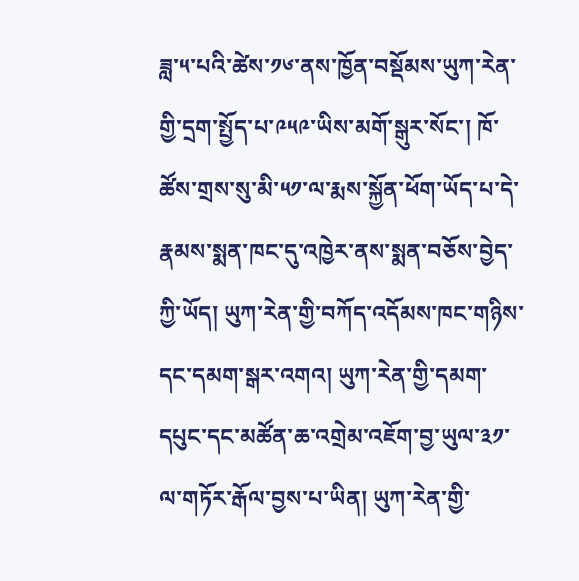ཟླ་༥་པའི་ཚེས་༡༦་ནས་ཁྱོན་བསྡོམས་ཡུཀ་རེན་གྱི་དྲག་སྤྱོད་པ་༩༥༩་ཡིས་མགོ་སྒུར་སོང་། ཁོ་ཚོས་གྲས་སུ་མི་༥༡་ལ་རྨས་སྐྱོན་ཕོག་ཡོད་པ་དེ་རྣམས་སྨན་ཁང་དུ་འཁྱེར་ནས་སྨན་བཅོས་བྱེད་ཀྱི་ཡོད། ཡུཀ་རེན་གྱི་བཀོད་འདོམས་ཁང་གཉིས་དང་དམག་སྒར་འགའ། ཡུཀ་རེན་གྱི་དམག་དཔུང་དང་མཚོན་ཆ་འགྲེམ་འཇོག་བྱ་ཡུལ་༣༡་ལ་གཏོར་རྒོལ་བྱས་པ་ཡིན། ཡུཀ་རེན་གྱི་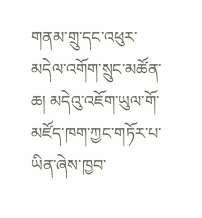གནམ་གྲུ་དང་འཕུར་མདེལ་འགོག་སྲུང་མཚོན་ཆ། མདེའུ་འཇོག་ཡུལ་གོ་མཛོད་ཁག་ཀྱང་གཏོར་པ་ཡིན་ཞེས་ཁྱབ་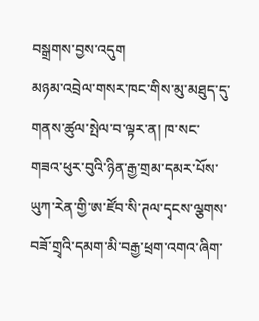བསྒྲགས་བྱས་འདུག
མཉམ་འབྲེལ་གསར་ཁང་གིས་མུ་མཐུད་དུ་གནས་ཚུལ་སྤེལ་བ་ལྟར་ན། ཁ་སང་གཟའ་ཕུར་བུའི་ཉིན་རྒྱ་གྲམ་དམར་པོས་ཡུཀ་རེན་གྱི་ཨ་ཛོབ་སི་ཊལ་དྭངས་ལྕགས་བཟོ་གྲྭའི་དམག་མི་བརྒྱ་ཕྲག་འགའ་ཞིག་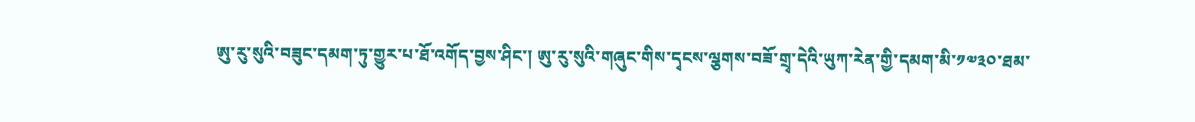ཨུ་རུ་སུའི་བཟུང་དམག་ཏུ་གྱུར་པ་ཐོ་འགོད་བྱས་ཤིང་། ཨུ་རུ་སུའི་གཞུང་གིས་དྭངས་ལྕགས་བཟོ་གྲྭ་དེའི་ཡུཀ་རེན་གྱི་དམག་མི་༡༧༣༠་ཐམ་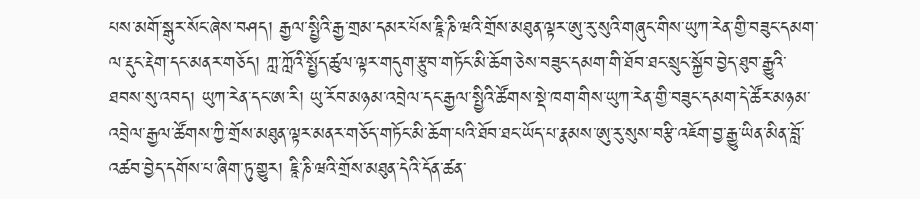པས་མགོ་སྒུར་སོང་ཞེས་བཤད། རྒྱལ་སྤྱིའི་རྒྱ་གྲམ་དམར་པོས་ཇཱི་ཎི་ཝའི་གྲོས་མཐུན་ལྟར་ཨུ་རུ་སུའི་གཞུང་གིས་ཡུཀ་རེན་གྱི་བཟུང་དམག་ལ་རྡུང་རྡེག་དང་མནར་གཅོད། ཀླ་ཀློའི་སྤྱོད་ཚུལ་ལྟར་གདུག་རྩུབ་གཏོང་མི་ཆོག་ཅེས་བཟུང་དམག་གི་ཐོབ་ཐང་སྲུང་སྐྱོབ་བྱེད་ཐུབ་རྒྱུའི་ཐབས་སུ་འབད། ཡུཀ་རེན་དང་ཨ་རི། ཡུ་རོབ་མཉམ་འབྲེལ་དང་རྒྱལ་སྤྱིའི་ཚོགས་སྡེ་ཁག་གིས་ཡུཀ་རེན་གྱི་བཟུང་དམག་དེ་ཚོར་མཉམ་འབྲེལ་རྒྱལ་ཚོགས་ཀྱི་གྲོས་མཐུན་ལྟར་མནར་གཅོད་གཏོང་མི་ཆོག་པའི་ཐོབ་ཐང་ཡོད་པ་རྣམས་ཨུ་རུ་སུས་བརྩི་འཇོག་བྱ་རྒྱུ་ཡིན་མིན་བློ་འཚབ་བྱེད་དགོས་པ་ཞིག་ཏུ་གྱུར། ཇཱི་ཎི་ཝའི་གྲོས་མཐུན་དེའི་དོན་ཚན་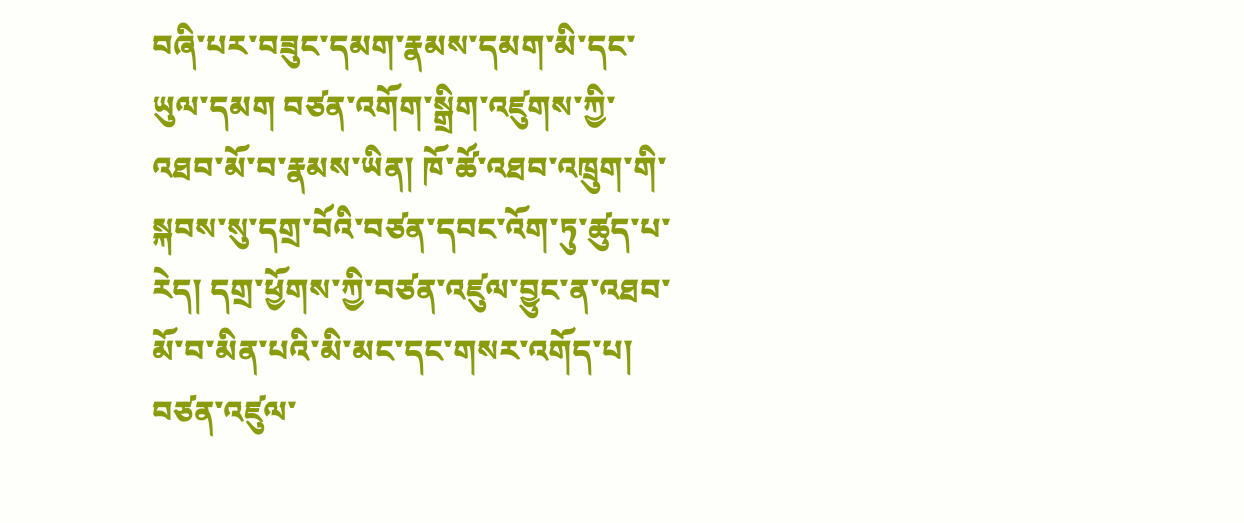བཞི་པར་བཟུང་དམག་རྣམས་དམག་མི་དང་ཡུལ་དམག བཙན་འགོག་སྒྲིག་འཛུགས་ཀྱི་འཐབ་མོ་བ་རྣམས་ཡིན། ཁོ་ཚོ་འཐབ་འཁྲུག་གི་སྐབས་སུ་དགྲ་བོའི་བཙན་དབང་འོག་ཏུ་ཚུད་པ་རེད། དགྲ་ཕྱོགས་ཀྱི་བཙན་འཛུལ་བྱུང་ན་འཐབ་མོ་བ་མིན་པའི་མི་མང་དང་གསར་འགོད་པ། བཙན་འཛུལ་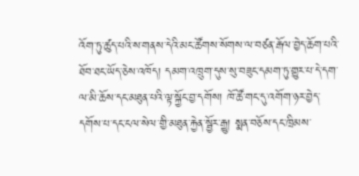འོག་ཏུ་ཚུད་པའི་ས་གནས་དེའི་མང་ཚོགས་སོགས་ལ་བཙན་རྒོལ་བྱེད་ཆོག་པའི་ཐོབ་ཐང་ཡོད་ཅེས་འཁོད། དམག་འཁྲུག་དུས་སུ་བཟུང་དམག་ཏུ་གྱུར་པ་དེ་དག་ལ་མི་ཆོས་དང་མཐུན་པའི་ལྟ་སྐྱོང་བྱ་དགོས། ཁོ་ཚོ་གང་དུ་འགོག་ཉར་བྱེད་དགོས་པ་དང་ངལ་སེལ་གྱི་མཐུན་རྐྱེན་སྦྱོར་རྒྱུ། སྨན་བཅོས་དང་ཁྲིམས་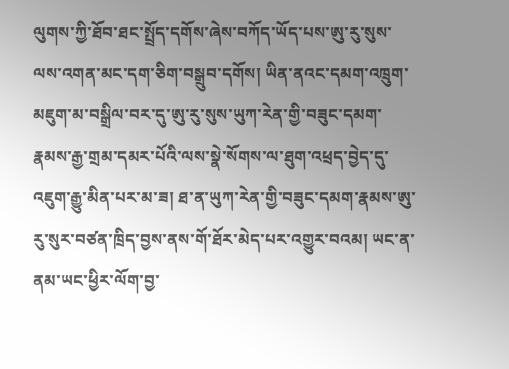ལུགས་ཀྱི་ཐོབ་ཐང་སྤྲོད་དགོས་ཞེས་བཀོད་ཡོད་པས་ཨུ་རུ་སུས་ལས་འགན་མང་དག་ཅིག་བསྒྲུབ་དགོས། ཡིན་ནའང་དམག་འཁྲུག་མཇུག་མ་བསྒྲིལ་བར་དུ་ཨུ་རུ་སུས་ཡུཀ་རེན་གྱི་བཟུང་དམག་རྣམས་རྒྱ་གྲམ་དམར་པོའི་ལས་སྣེ་སོགས་ལ་ཐུག་འཕྲད་བྱེད་དུ་འཇུག་རྒྱུ་མིན་པར་མ་ཟ། ཐ་ན་ཡུཀ་རེན་གྱི་བཟུང་དམག་རྣམས་ཨུ་རུ་སུར་བཙན་ཁྲིད་བྱས་ནས་གོ་ཐོར་མེད་པར་འགྱུར་བའམ། ཡང་ན་ནམ་ཡང་ཕྱིར་ལོག་བྱ་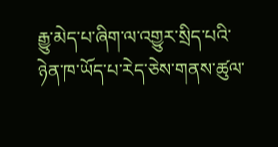རྒྱུ་མེད་པ་ཞིག་ལ་འགྱུར་སྲིད་པའི་ཉེན་ཁ་ཡོད་པ་རེད་ཅེས་གནས་ཚུལ་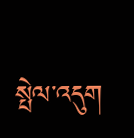སྤེལ་འདུག